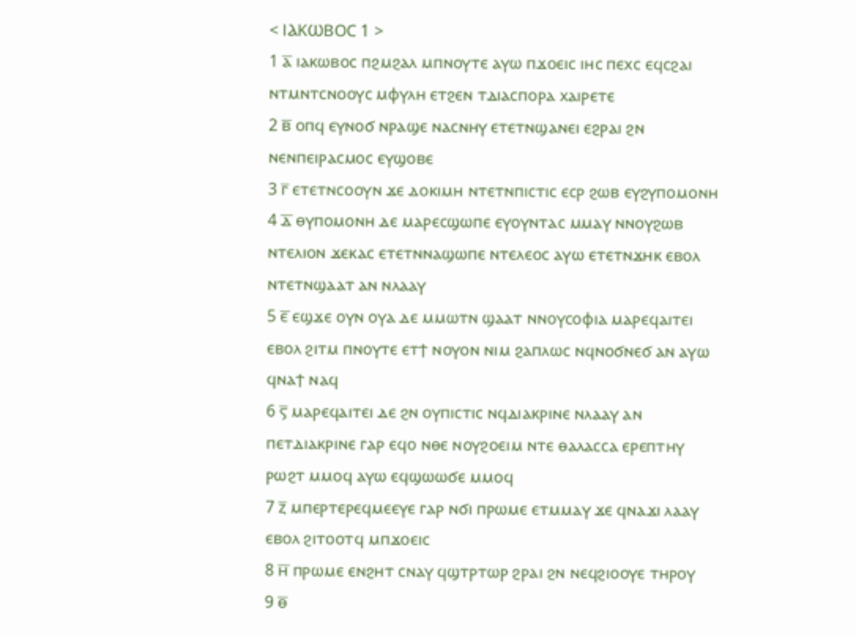< ⲒⲀⲔⲰⲂⲞⲤ 1 >
1 ⲁ̅ ⲓⲁⲕⲱⲃⲟⲥ ⲡϩⲙϩⲁⲗ ⲙⲡⲛⲟⲩⲧⲉ ⲁⲩⲱ ⲡϫⲟⲉⲓⲥ ⲓⲏⲥ ⲡⲉⲭⲥ ⲉϥⲥϩⲁⲓ ⲛⲧⲙⲛⲧⲥⲛⲟⲟⲩⲥ ⲙⲫⲩⲗⲏ ⲉⲧϩⲉⲛ ⲧⲇⲓⲁⲥⲡⲟⲣⲁ ⲭⲁⲓⲣⲉⲧⲉ
2 ⲃ̅ ⲟⲡϥ ⲉⲩⲛⲟϭ ⲛⲣⲁϣⲉ ⲛⲁⲥⲛⲏⲩ ⲉⲧⲉⲧⲛϣⲁⲛⲉⲓ ⲉϩⲣⲁⲓ ϩⲛ ⲛⲉⲛⲡⲉⲓⲣⲁⲥⲙⲟⲥ ⲉⲩϣⲟⲃⲉ
3 ⲅ̅ ⲉⲧⲉⲧⲛⲥⲟⲟⲩⲛ ϫⲉ ⲇⲟⲕⲓⲙⲏ ⲛⲧⲉⲧⲛⲡⲓⲥⲧⲓⲥ ⲉⲥⲣ ϩⲱⲃ ⲉⲩϩⲩⲡⲟⲙⲟⲛⲏ
4 ⲇ̅ ⲑⲩⲡⲟⲙⲟⲛⲏ ⲇⲉ ⲙⲁⲣⲉⲥϣⲱⲡⲉ ⲉⲩⲟⲩⲛⲧⲁⲥ ⲙⲙⲁⲩ ⲛⲛⲟⲩϩⲱⲃ ⲛⲧⲉⲗⲓⲟⲛ ϫⲉⲕⲁⲥ ⲉⲧⲉⲧⲛⲛⲁϣⲱⲡⲉ ⲛⲧⲉⲗⲉⲟⲥ ⲁⲩⲱ ⲉⲧⲉⲧⲛϫⲏⲕ ⲉⲃⲟⲗ ⲛⲧⲉⲧⲛϣⲁⲁⲧ ⲁⲛ ⲛⲗⲁⲁⲩ
5 ⲉ̅ ⲉϣϫⲉ ⲟⲩⲛ ⲟⲩⲁ ⲇⲉ ⲙⲙⲱⲧⲛ ϣⲁⲁⲧ ⲛⲛⲟⲩⲥⲟⲫⲓⲁ ⲙⲁⲣⲉϥⲁⲓⲧⲉⲓ ⲉⲃⲟⲗ ϩⲓⲧⲙ ⲡⲛⲟⲩⲧⲉ ⲉⲧϯ ⲛⲟⲩⲟⲛ ⲛⲓⲙ ϩⲁⲡⲗⲱⲥ ⲛϥⲛⲟϭⲛⲉϭ ⲁⲛ ⲁⲩⲱ ϥⲛⲁϯ ⲛⲁϥ
6 ⲋ̅ ⲙⲁⲣⲉϥⲁⲓⲧⲉⲓ ⲇⲉ ϩⲛ ⲟⲩⲡⲓⲥⲧⲓⲥ ⲛϥⲇⲓⲁⲕⲣⲓⲛⲉ ⲛⲗⲁⲁⲩ ⲁⲛ ⲡⲉⲧⲇⲓⲁⲕⲣⲓⲛⲉ ⲅⲁⲣ ⲉϥⲟ ⲛⲑⲉ ⲛⲟⲩϩⲟⲉⲓⲙ ⲛⲧⲉ ⲑⲁⲗⲁⲥⲥⲁ ⲉⲣⲉⲡⲧⲏⲩ ⲣⲱϩⲧ ⲙⲙⲟϥ ⲁⲩⲱ ⲉϥϣⲱⲱϭⲉ ⲙⲙⲟϥ
7 ⲍ̅ ⲙⲡⲉⲣⲧⲉⲣⲉϥⲙⲉⲉⲩⲉ ⲅⲁⲣ ⲛϭⲓ ⲡⲣⲱⲙⲉ ⲉⲧⲙⲙⲁⲩ ϫⲉ ϥⲛⲁϫⲓ ⲗⲁⲁⲩ ⲉⲃⲟⲗ ϩⲓⲧⲟⲟⲧϥ ⲙⲡϫⲟⲉⲓⲥ
8 ⲏ̅ ⲡⲣⲱⲙⲉ ⲉⲛϩⲏⲧ ⲥⲛⲁⲩ ϥϣⲧⲣⲧⲱⲣ ϩⲣⲁⲓ ϩⲛ ⲛⲉϥϩⲓⲟⲟⲩⲉ ⲧⲏⲣⲟⲩ
9 ⲑ̅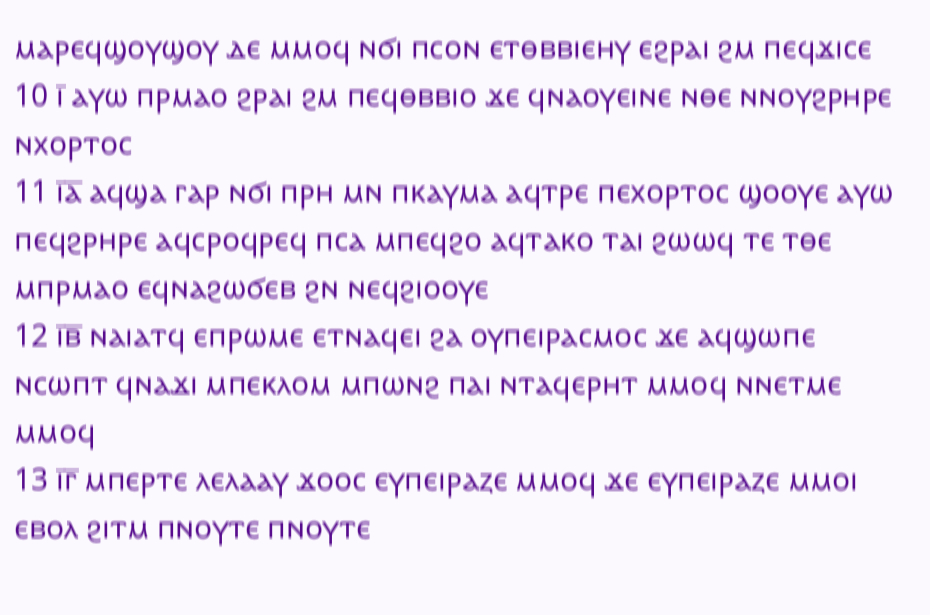ⲙⲁⲣⲉϥϣⲟⲩϣⲟⲩ ⲇⲉ ⲙⲙⲟϥ ⲛϭⲓ ⲡⲥⲟⲛ ⲉⲧⲑⲃⲃⲓⲉⲏⲩ ⲉϩⲣⲁⲓ ϩⲙ ⲡⲉϥϫⲓⲥⲉ
10 ⲓ̅ ⲁⲩⲱ ⲡⲣⲙⲁⲟ ϩⲣⲁⲓ ϩⲙ ⲡⲉϥⲑⲃⲃⲓⲟ ϫⲉ ϥⲛⲁⲟⲩⲉⲓⲛⲉ ⲛⲑⲉ ⲛⲛⲟⲩϩⲣⲏⲣⲉ ⲛⲭⲟⲣⲧⲟⲥ
11 ⲓ̅ⲁ̅ ⲁϥϣⲁ ⲅⲁⲣ ⲛϭⲓ ⲡⲣⲏ ⲙⲛ ⲡⲕⲁⲩⲙⲁ ⲁϥⲧⲣⲉ ⲡⲉⲭⲟⲣⲧⲟⲥ ϣⲟⲟⲩⲉ ⲁⲩⲱ ⲡⲉϥϩⲣⲏⲣⲉ ⲁϥⲥⲣⲟϥⲣⲉϥ ⲡⲥⲁ ⲙⲡⲉϥϩⲟ ⲁϥⲧⲁⲕⲟ ⲧⲁⲓ ϩⲱⲱϥ ⲧⲉ ⲧⲑⲉ ⲙⲡⲣⲙⲁⲟ ⲉϥⲛⲁϩⲱϭⲉⲃ ϩⲛ ⲛⲉϥϩⲓⲟⲟⲩⲉ
12 ⲓ̅ⲃ̅ ⲛⲁⲓⲁⲧϥ ⲉⲡⲣⲱⲙⲉ ⲉⲧⲛⲁϥⲉⲓ ϩⲁ ⲟⲩⲡⲉⲓⲣⲁⲥⲙⲟⲥ ϫⲉ ⲁϥϣⲱⲡⲉ ⲛⲥⲱⲡⲧ ϥⲛⲁϫⲓ ⲙⲡⲉⲕⲗⲟⲙ ⲙⲡⲱⲛϩ ⲡⲁⲓ ⲛⲧⲁϥⲉⲣⲏⲧ ⲙⲙⲟϥ ⲛⲛⲉⲧⲙⲉ ⲙⲙⲟϥ
13 ⲓ̅ⲅ̅ ⲙⲡⲉⲣⲧⲉ ⲗⲉⲗⲁⲁⲩ ϫⲟⲟⲥ ⲉⲩⲡⲉⲓⲣⲁⲍⲉ ⲙⲙⲟϥ ϫⲉ ⲉⲩⲡⲉⲓⲣⲁⲍⲉ ⲙⲙⲟⲓ ⲉⲃⲟⲗ ϩⲓⲧⲙ ⲡⲛⲟⲩⲧⲉ ⲡⲛⲟⲩⲧⲉ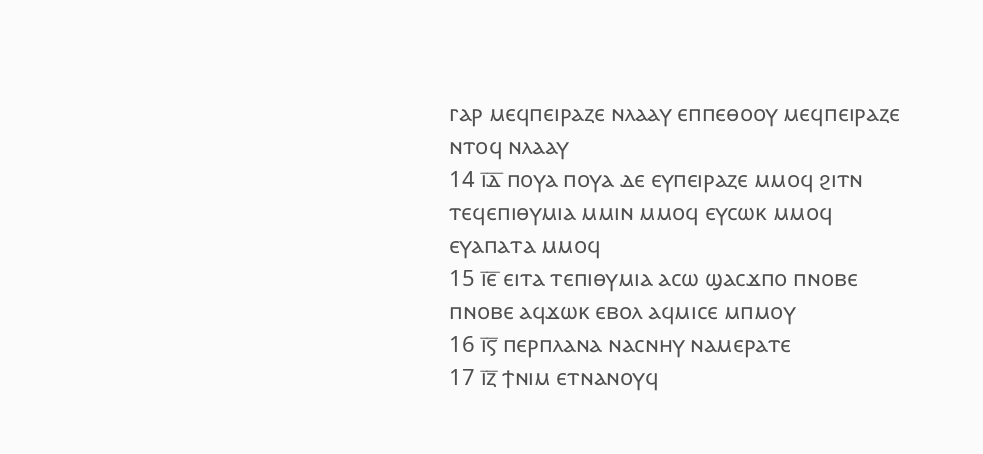ⲅⲁⲣ ⲙⲉϥⲡⲉⲓⲣⲁⲍⲉ ⲛⲗⲁⲁⲩ ⲉⲡⲡⲉⲑⲟⲟⲩ ⲙⲉϥⲡⲉⲓⲣⲁⲍⲉ ⲛⲧⲟϥ ⲛⲗⲁⲁⲩ
14 ⲓ̅ⲇ̅ ⲡⲟⲩⲁ ⲡⲟⲩⲁ ⲇⲉ ⲉⲩⲡⲉⲓⲣⲁⲍⲉ ⲙⲙⲟϥ ϩⲓⲧⲛ ⲧⲉϥⲉⲡⲓⲑⲩⲙⲓⲁ ⲙⲙⲓⲛ ⲙⲙⲟϥ ⲉⲩⲥⲱⲕ ⲙⲙⲟϥ ⲉⲩⲁⲡⲁⲧⲁ ⲙⲙⲟϥ
15 ⲓ̅ⲉ̅ ⲉⲓⲧⲁ ⲧⲉⲡⲓⲑⲩⲙⲓⲁ ⲁⲥⲱ ϣⲁⲥϫⲡⲟ ⲡⲛⲟⲃⲉ ⲡⲛⲟⲃⲉ ⲁϥϫⲱⲕ ⲉⲃⲟⲗ ⲁϥⲙⲓⲥⲉ ⲙⲡⲙⲟⲩ
16 ⲓ̅ⲋ̅ ⲡⲉⲣⲡⲗⲁⲛⲁ ⲛⲁⲥⲛⲏⲩ ⲛⲁⲙⲉⲣⲁⲧⲉ
17 ⲓ̅ⲍ̅ ϯⲛⲓⲙ ⲉⲧⲛⲁⲛⲟⲩϥ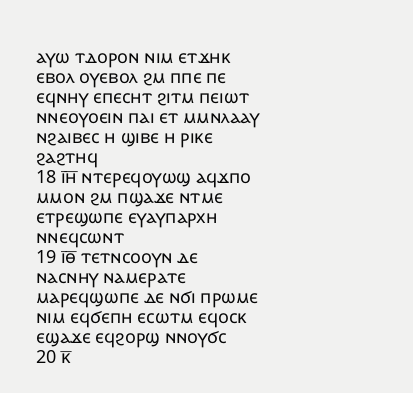ⲁⲩⲱ ⲧⲇⲟⲣⲟⲛ ⲛⲓⲙ ⲉⲧϫⲏⲕ ⲉⲃⲟⲗ ⲟⲩⲉⲃⲟⲗ ϩⲙ ⲡⲡⲉ ⲡⲉ ⲉϥⲛⲏⲩ ⲉⲡⲉⲥⲏⲧ ϩⲓⲧⲙ ⲡⲉⲓⲱⲧ ⲛⲛⲉⲟⲩⲟⲉⲓⲛ ⲡⲁⲓ ⲉⲧ ⲙⲙⲛⲗⲁⲁⲩ ⲛϩⲁⲓⲃⲉⲥ ⲏ ϣⲓⲃⲉ ⲏ ⲣⲓⲕⲉ ϩⲁϩⲧⲏϥ
18 ⲓ̅ⲏ̅ ⲛⲧⲉⲣⲉϥⲟⲩⲱϣ ⲁϥϫⲡⲟ ⲙⲙⲟⲛ ϩⲙ ⲡϣⲁϫⲉ ⲛⲧⲙⲉ ⲉⲧⲣⲉϣⲱⲡⲉ ⲉⲩⲁⲩⲡⲁⲣⲭⲏ ⲛⲛⲉϥⲥⲱⲛⲧ
19 ⲓ̅ⲑ̅ ⲧⲉⲧⲛⲥⲟⲟⲩⲛ ⲇⲉ ⲛⲁⲥⲛⲏⲩ ⲛⲁⲙⲉⲣⲁⲧⲉ ⲙⲁⲣⲉϥϣⲱⲡⲉ ⲇⲉ ⲛϭⲓ ⲡⲣⲱⲙⲉ ⲛⲓⲙ ⲉϥϭⲉⲡⲏ ⲉⲥⲱⲧⲙ ⲉϥⲟⲥⲕ ⲉϣⲁϫⲉ ⲉϥϩⲟⲣϣ ⲛⲛⲟⲩϭⲥ
20 ⲕ̅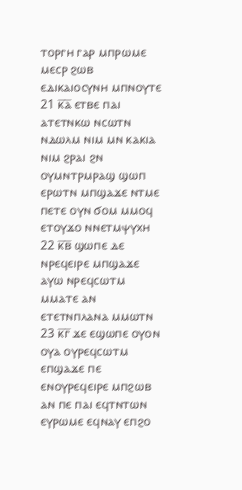ⲧⲟⲣⲅⲏ ⲅⲁⲣ ⲙⲡⲣⲱⲙⲉ ⲙⲉⲥⲣ ϩⲱⲃ ⲉⲇⲓⲕⲁⲓⲟⲥⲩⲛⲏ ⲙⲡⲛⲟⲩⲧⲉ
21 ⲕ̅ⲁ̅ ⲉⲧⲃⲉ ⲡⲁⲓ ⲁⲧⲉⲧⲛⲕⲱ ⲛⲥⲱⲧⲛ ⲛⲇⲱⲗⲙ ⲛⲓⲙ ⲙⲛ ⲕⲁⲕⲓⲁ ⲛⲓⲙ ϩⲣⲁⲓ ϩⲛ ⲟⲩⲙⲛⲧⲣⲙⲣⲁϣ ϣⲱⲡ ⲉⲣⲱⲧⲛ ⲙⲡϣⲁϫⲉ ⲛⲧⲙⲉ ⲡⲉⲧⲉ ⲟⲩⲛ ϭⲟⲙ ⲙⲙⲟϥ ⲉⲧⲟⲩϫⲟ ⲛⲛⲉⲧⲙⲯⲩⲭⲏ
22 ⲕ̅ⲃ̅ ϣⲱⲡⲉ ⲇⲉ ⲛⲣⲉϥⲉⲓⲣⲉ ⲙⲡϣⲁϫⲉ ⲁⲩⲱ ⲛⲣⲉϥⲥⲱⲧⲙ ⲙⲙⲁⲧⲉ ⲁⲛ ⲉⲧⲉⲧⲛⲡⲗⲁⲛⲁ ⲙⲙⲱⲧⲛ
23 ⲕ̅ⲅ̅ ϫⲉ ⲉϣⲱⲡⲉ ⲟⲩⲟⲛ ⲟⲩⲁ ⲟⲩⲣⲉϥⲥⲱⲧⲙ ⲉⲡϣⲁϫⲉ ⲡⲉ ⲉⲛⲟⲩⲣⲉϥⲉⲓⲣⲉ ⲙⲡϩⲱⲃ ⲁⲛ ⲡⲉ ⲡⲁⲓ ⲉϥⲧⲛⲧⲱⲛ ⲉⲩⲣⲱⲙⲉ ⲉϥⲛⲁⲩ ⲉⲡϩⲟ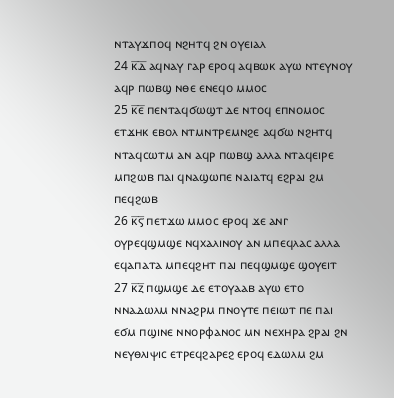ⲛⲧⲁⲩϫⲡⲟϥ ⲛϩⲏⲧϥ ϩⲛ ⲟⲩⲉⲓⲁⲗ
24 ⲕ̅ⲇ̅ ⲁϥⲛⲁⲩ ⲅⲁⲣ ⲉⲣⲟϥ ⲁϥⲃⲱⲕ ⲁⲩⲱ ⲛⲧⲉⲩⲛⲟⲩ ⲁϥⲣ ⲡⲱⲃϣ ⲛⲑⲉ ⲉⲛⲉϥⲟ ⲙⲙⲟⲥ
25 ⲕ̅ⲉ̅ ⲡⲉⲛⲧⲁϥϭⲱϣⲧ ⲇⲉ ⲛⲧⲟϥ ⲉⲡⲛⲟⲙⲟⲥ ⲉⲧϫⲏⲕ ⲉⲃⲟⲗ ⲛⲧⲙⲛⲧⲣⲉⲙⲛϩⲉ ⲁϥϭⲱ ⲛϩⲏⲧϥ ⲛⲧⲁϥⲥⲱⲧⲙ ⲁⲛ ⲁϥⲣ ⲡⲱⲃϣ ⲁⲗⲗⲁ ⲛⲧⲁϥⲉⲓⲣⲉ ⲙⲡϩⲱⲃ ⲡⲁⲓ ϥⲛⲁϣⲱⲡⲉ ⲛⲁⲓⲁⲧϥ ⲉϩⲣⲁⲓ ϩⲙ ⲡⲉϥϩⲱⲃ
26 ⲕ̅ⲋ̅ ⲡⲉⲧϫⲱ ⲙⲙⲟⲥ ⲉⲣⲟϥ ϫⲉ ⲁⲛⲅ ⲟⲩⲣⲉϥϣⲙϣⲉ ⲛϥⲭⲁⲗⲓⲛⲟⲩ ⲁⲛ ⲙⲡⲉϥⲗⲁⲥ ⲁⲗⲗⲁ ⲉϥⲁⲡⲁⲧⲁ ⲙⲡⲉϥϩⲏⲧ ⲡⲁⲓ ⲡⲉϥϣⲙϣⲉ ϣⲟⲩⲉⲓⲧ
27 ⲕ̅ⲍ̅ ⲡϣⲙϣⲉ ⲇⲉ ⲉⲧⲟⲩⲁⲁⲃ ⲁⲩⲱ ⲉⲧⲟ ⲛⲛⲁⲇⲱⲗⲙ ⲛⲛⲁϩⲣⲙ ⲡⲛⲟⲩⲧⲉ ⲡⲉⲓⲱⲧ ⲡⲉ ⲡⲁⲓ ⲉϭⲙ ⲡϣⲓⲛⲉ ⲛⲛⲟⲣⲫⲁⲛⲟⲥ ⲙⲛ ⲛⲉⲭⲏⲣⲁ ϩⲣⲁⲓ ϩⲛ ⲛⲉⲩⲑⲗⲓⲯⲓⲥ ⲉⲧⲣⲉϥϩⲁⲣⲉϩ ⲉⲣⲟϥ ⲉⲇⲱⲗⲙ ϩⲙ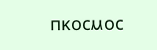ⲡⲕⲟⲥⲙⲟⲥ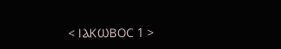< ⲒⲀⲔⲰⲂⲞⲤ 1 >